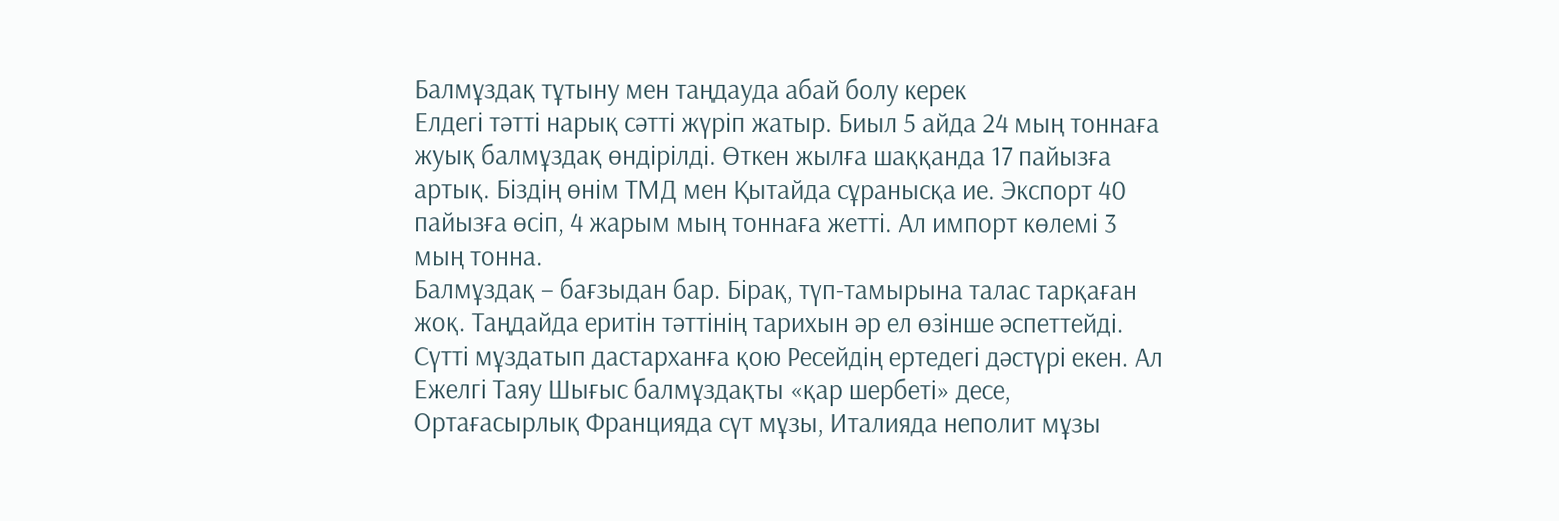Балмұздақ тұтыну мен таңдауда абай болу керек
Елдегі тәтті нарық сәтті жүріп жатыр. Биыл 5 айда 24 мың тоннаға жуық балмұздақ өндірілді. Өткен жылға шаққанда 17 пайызға артық. Біздің өнім ТМД мен Қытайда сұранысқа ие. Экспорт 40 пайызға өсіп, 4 жарым мың тоннаға жетті. Ал импорт көлемі 3 мың тонна.
Балмұздақ – бағзыдан бар. Бірақ, түп-тамырына талас тарқаған жоқ. Таңдайда еритін тәттінің тарихын әр ел өзінше әспеттейді. Сүтті мұздатып дастарханға қою Ресейдің ертедегі дәстүрі екен. Ал Ежелгі Таяу Шығыс балмұздақты «қар шербеті» десе, Ортағасырлық Францияда сүт мұзы, Италияда неполит мұзы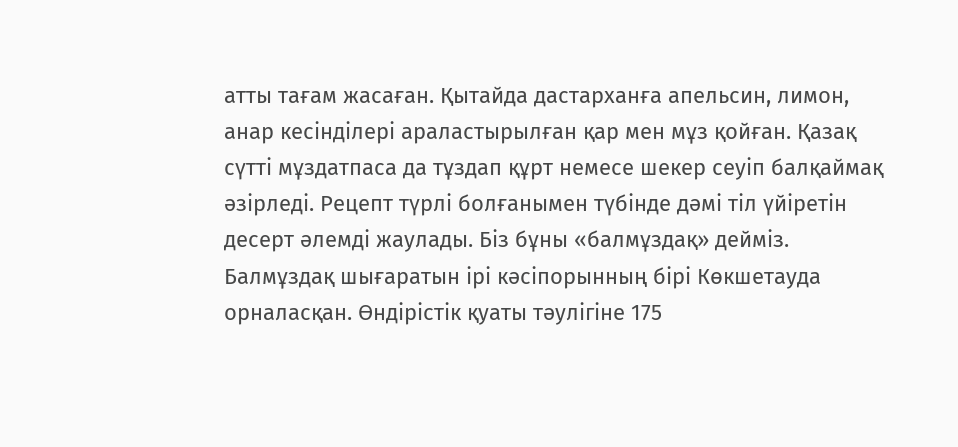атты тағам жасаған. Қытайда дастарханға апельсин, лимон, анар кесінділері араластырылған қар мен мұз қойған. Қазақ сүтті мұздатпаса да тұздап құрт немесе шекер сеуіп балқаймақ әзірледі. Рецепт түрлі болғанымен түбінде дәмі тіл үйіретін десерт әлемді жаулады. Біз бұны «балмұздақ» дейміз.
Балмұздақ шығаратын ірі кәсіпорынның бірі Көкшетауда орналасқан. Өндірістік қуаты тәулігіне 175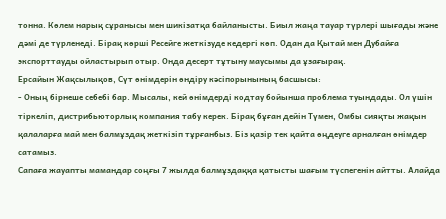тонна. Көлем нарық сұранысы мен шикізатқа байланысты. Биыл жаңа тауар түрлері шығады және дәмі де түрленеді. Бірақ көрші Ресейге жеткізуде кедергі көп. Одан да Қытай мен Дубайға экспорттауды ойластырып отыр. Онда десерт тұтыну маусымы да ұзағырақ.
Ерсайын Жақсылықов, Сүт өнімдерін өндіру кәсіпорынының басшысы:
- Оның бірнеше себебі бар. Мысалы, кей өнімдерді кодтау бойынша проблема туындады. Ол үшін тіркеліп, дистрибьюторлық компания табу керек. Бірақ бұған дейін Түмен, Омбы сияқты жақын қалаларға май мен балмұздақ жеткізіп тұрғанбыз. Біз қазір тек қайта өңдеуге арналған өнімдер сатамыз.
Сапаға жауапты мамандар соңғы 7 жылда балмұздаққа қатысты шағым түспегенін айтты. Алайда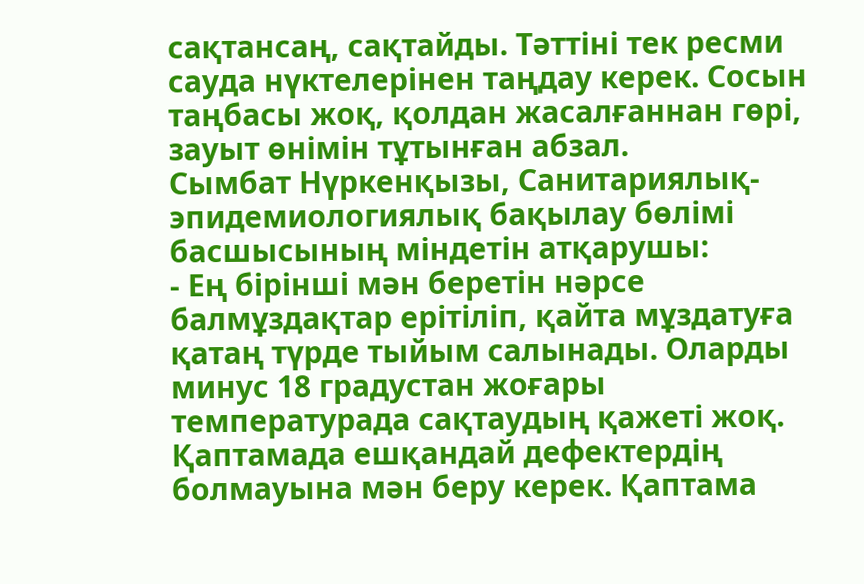сақтансаң, сақтайды. Тәттіні тек ресми сауда нүктелерінен таңдау керек. Сосын таңбасы жоқ, қолдан жасалғаннан гөрі, зауыт өнімін тұтынған абзал.
Сымбат Нүркенқызы, Санитариялық-эпидемиологиялық бақылау бөлімі басшысының міндетін атқарушы:
- Ең бірінші мән беретін нәрсе балмұздақтар ерітіліп, қайта мұздатуға қатаң түрде тыйым салынады. Оларды минус 18 градустан жоғары температурада сақтаудың қажеті жоқ. Қаптамада ешқандай дефектердің болмауына мән беру керек. Қаптама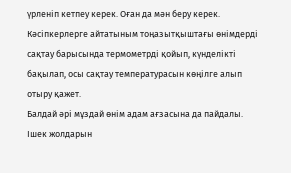үрленіп кетпеу керек. Оған да мән беру керек. Кәсіпкерлерге айтатыным тоңазытқыштағы өнімдерді сақтау барысында термометрді қойып, күнделікті бақылап, осы сақтау температурасын көңілге алып отыру қажет.
Балдай әрі мұздай өнім адам ағзасына да пайдалы. Ішек жолдарын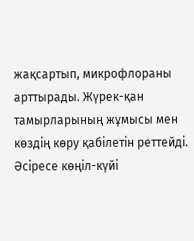жақсартып, микрофлораны арттырады. Жүрек-қан тамырларының жұмысы мен көздің көру қабілетін реттейді. Әсіресе көңіл-күйі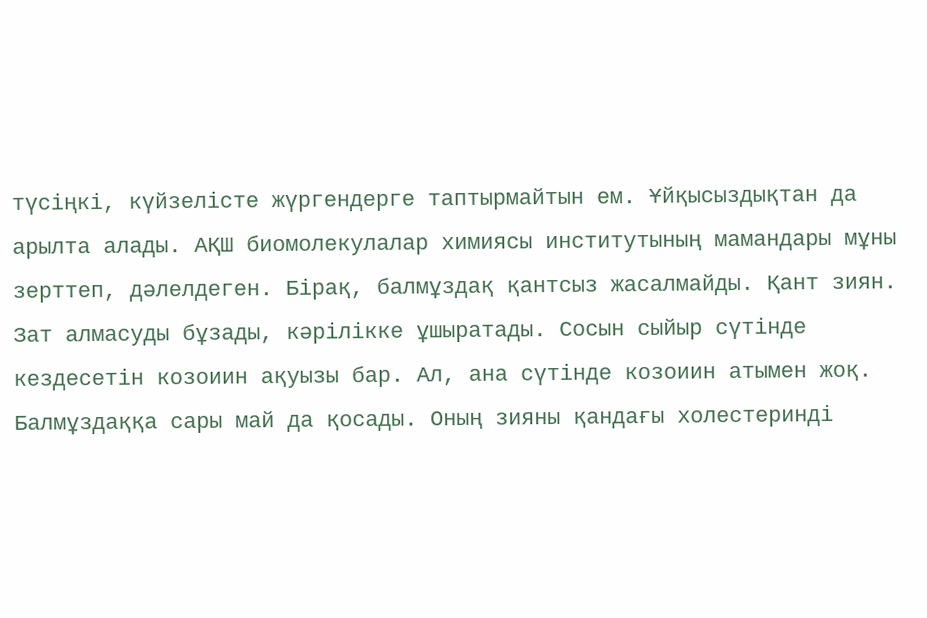түсіңкі, күйзелісте жүргендерге таптырмайтын ем. Ұйқысыздықтан да арылта алады. АҚШ биомолекулалар химиясы институтының мамандары мұны зерттеп, дәлелдеген. Бірақ, балмұздақ қантсыз жасалмайды. Қант зиян. Зат алмасуды бұзады, кәрілікке ұшыратады. Сосын сыйыр сүтінде кездесетін козоиин ақуызы бар. Ал, ана сүтінде козоиин атымен жоқ. Балмұздаққа сары май да қосады. Оның зияны қандағы холестеринді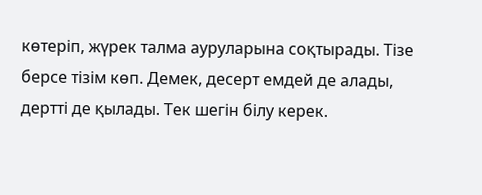көтеріп, жүрек талма ауруларына соқтырады. Тізе берсе тізім көп. Демек, десерт емдей де алады, дертті де қылады. Тек шегін білу керек.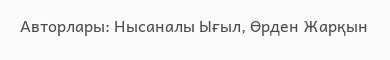Авторлары: Нысаналы Ығыл, Өрден Жарқын